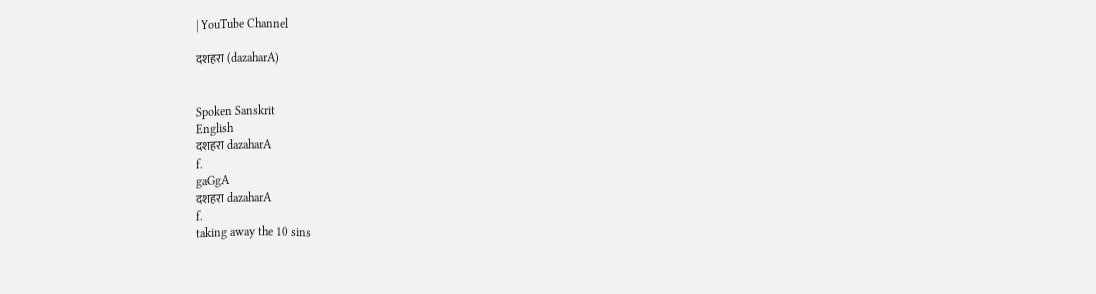| YouTube Channel

दशहरा (dazaharA)


Spoken Sanskrit
English
दशहरा dazaharA
f.
gaGgA
दशहरा dazaharA
f.
taking away the 10 sins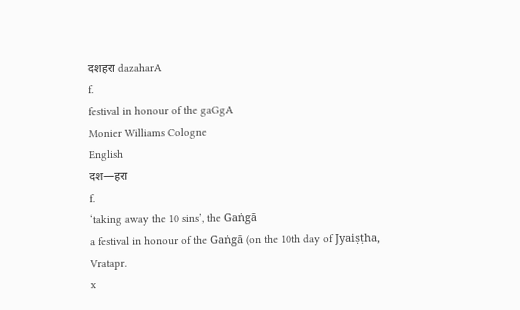दशहरा dazaharA
f.
festival in honour of the gaGgA
Monier Williams Cologne
English
दश—हरा
f.
‘taking away the 10 sins’, the Gaṅgā
a festival in honour of the Gaṅgā (on the 10th day of Jyaiṣṭha,
Vratapr.
x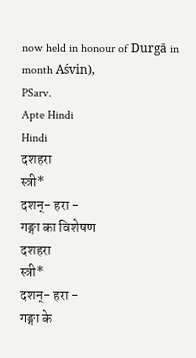now held in honour of Durgā in month Aśvin),
PSarv.
Apte Hindi
Hindi
दशहरा
स्त्री*
दशन्- हरा -
गङ्गा का विशेषण
दशहरा
स्त्री*
दशन्- हरा -
गङ्गा के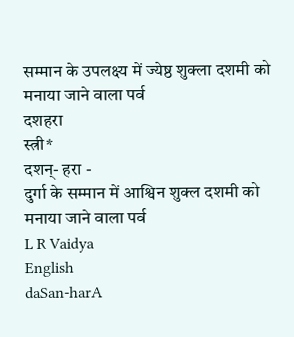सम्मान के उपलक्ष्य में ज्येष्ठ शुक्ला दशमी को मनाया जाने वाला पर्व
दशहरा
स्त्री*
दशन्- हरा -
दुर्गा के सम्मान में आश्विन शुक्ल दशमी को मनाया जाने वाला पर्व
L R Vaidya
English
daSan-harA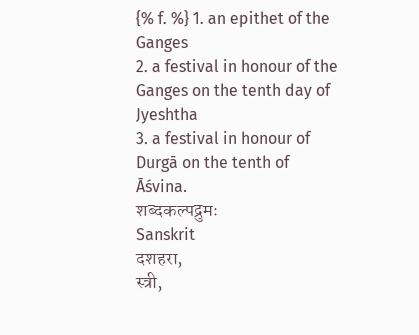{% f. %} 1. an epithet of the Ganges
2. a festival in honour of the Ganges on the tenth day of Jyeshtha
3. a festival in honour of Durgā on the tenth of Āśvina.
शब्दकल्पद्रुमः
Sanskrit
दशहरा,
स्त्री,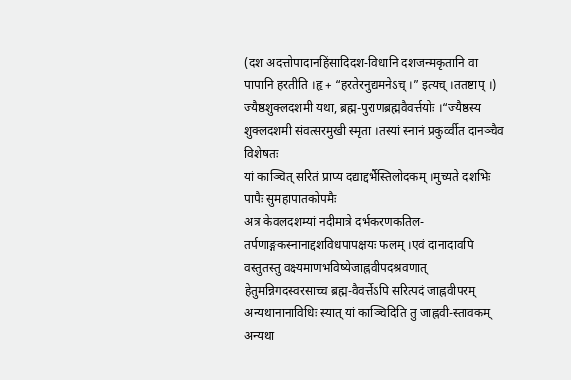(दश अदत्तोपादानहिंसादिदश-विधानि दशजन्मकृतानि वा पापानि हरतीति ।हृ + “हरतेरनुद्यमनेऽच् ।” इत्यच् ।ततष्टाप् ।) ज्यैष्ठशुक्लदशमी यथा, ब्रह्म-पुराणब्रह्मवैवर्त्तयोः ।“ज्यैष्ठस्य शुक्लदशमी संवत्सरमुखी स्मृता ।तस्यां स्नानं प्रकुर्व्वीत दानञ्चैव विशेषतः
यां काञ्चित् सरितं प्राप्य दद्याद्दर्भैस्तिलोदकम् ।मुच्यते दशभिः पापैः सुमहापातकोपमैः
अत्र केवलदशम्यां नदीमात्रे दर्भकरणकतिल-तर्पणाङ्गकस्नानाद्दशविधपापक्षयः फलम् ।एवं दानादावपि वस्तुतस्तु वक्ष्यमाणभविष्येजाह्नवीपदश्रवणात् हेतुमन्निगदस्वरसाच्च ब्रह्म-वैवर्त्तेऽपि सरित्पदं जाह्नवीपरम् अन्यथानानाविधिः स्यात् यां काञ्चिदिति तु जाह्नवी-स्तावकम् अन्यथा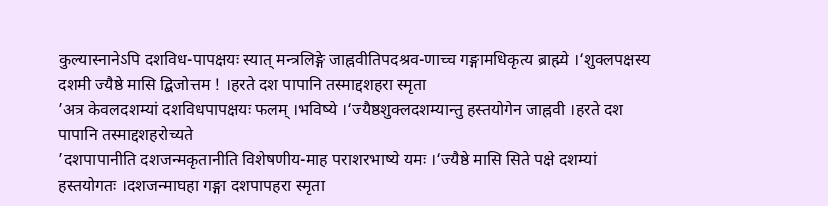कुल्यास्नानेऽपि दशविध-पापक्षयः स्यात् मन्त्रलिङ्गे जाह्नवीतिपदश्रव-णाच्च गङ्गामधिकृत्य ब्राह्म्ये ।‘शुक्लपक्षस्य दशमी ज्यैष्ठे मासि द्बिजोत्तम ! ।हरते दश पापानि तस्माद्दशहरा स्मृता
’अत्र केवलदशम्यां दशविधपापक्षयः फलम् ।भविष्ये ।‘ज्यैष्ठशुक्लदशम्यान्तु हस्तयोगेन जाह्नवी ।हरते दश पापानि तस्माद्दशहरोच्यते
’दशपापानीति दशजन्मकृतानीति विशेषणीय-माह पराशरभाष्ये यमः ।‘ज्यैष्ठे मासि सिते पक्षे दशम्यां हस्तयोगतः ।दशजन्माघहा गङ्गा दशपापहरा स्मृता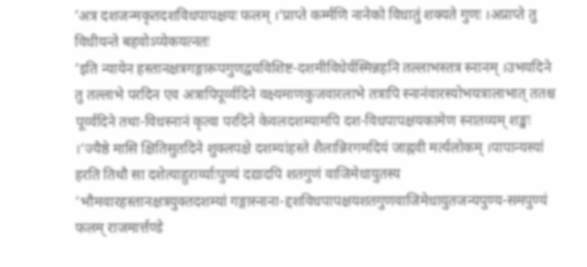’अत्र दशजन्मकृतदशविधपापक्षयः फलम् ।‘प्राप्ते कर्म्मणि नानेको विधातुं शक्यते गुणः ।अप्राप्ते तु विधीयन्ते बहवोऽप्येकयत्नतः
’इति न्यायेन हस्तानक्षत्रगङ्गारूपगुणद्वयविशिष्ट-दशमीविधेर्यस्मिन्नहनि तल्लाभस्तत्र स्नानम् ।उभयदिने तु तल्लाभे परदिन एव अत्रापिपूर्व्वदिने वक्ष्यमाणकुजवारलाभे तत्रापि स्नानंवारस्योभयत्रालाभात् ततश्च पूर्व्वदिने तथा-विधस्नानं कृत्वा परदिने केवलदशम्यामपि दश-विधपापक्षयकामेण स्नातव्यम् शङ्खः ।‘ज्यैष्ठे मासि क्षितिसुतदिने शुक्लपक्षे दशम्यांहस्ते शैलान्निरगमदियं जाह्नवी मर्त्यलोकम् ।पापान्यस्यां हरति तिथौ सा दशेत्याहुरार्य्याःपुण्यं दद्यादपि शतगुणं वाजिमेधायुतस्य
’भौमवारहस्तानक्षत्रयुक्तदशम्यां गङ्गास्नाना-द्दशविधपापक्षयशतगुणवाजिमेधायुतजन्यपुण्य-समपुण्यं फलम् राजमार्त्तण्डे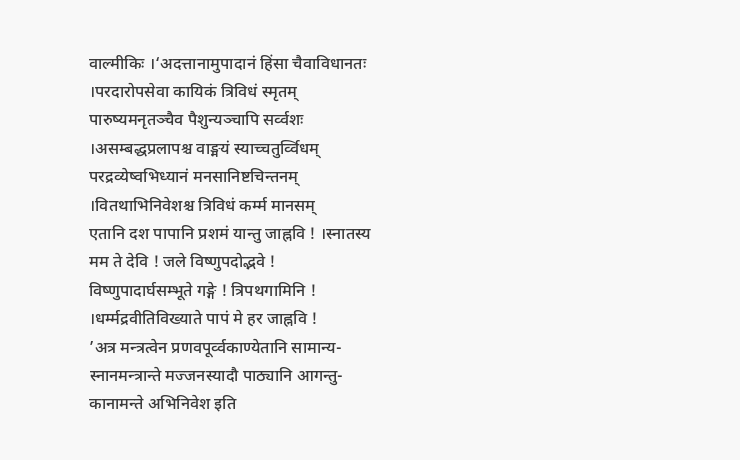वाल्मीकिः ।‘अदत्तानामुपादानं हिंसा चैवाविधानतः ।परदारोपसेवा कायिकं त्रिविधं स्मृतम्
पारुष्यमनृतञ्चैव पैशुन्यञ्चापि सर्व्वशः ।असम्बद्धप्रलापश्च वाङ्मयं स्याच्चतुर्व्विधम्
परद्रव्येष्वभिध्यानं मनसानिष्टचिन्तनम् ।वितथाभिनिवेशश्च त्रिविधं कर्म्म मानसम्
एतानि दश पापानि प्रशमं यान्तु जाह्नवि ! ।स्नातस्य मम ते देवि ! जले विष्णुपदोद्भवे !
विष्णुपादार्घसम्भूते गङ्गे ! त्रिपथगामिनि ! ।धर्म्मद्रवीतिविख्याते पापं मे हर जाह्नवि !
’अत्र मन्त्रत्वेन प्रणवपूर्व्वकाण्येतानि सामान्य-स्नानमन्त्रान्ते मज्जनस्यादौ पाठ्यानि आगन्तु-कानामन्ते अभिनिवेश इति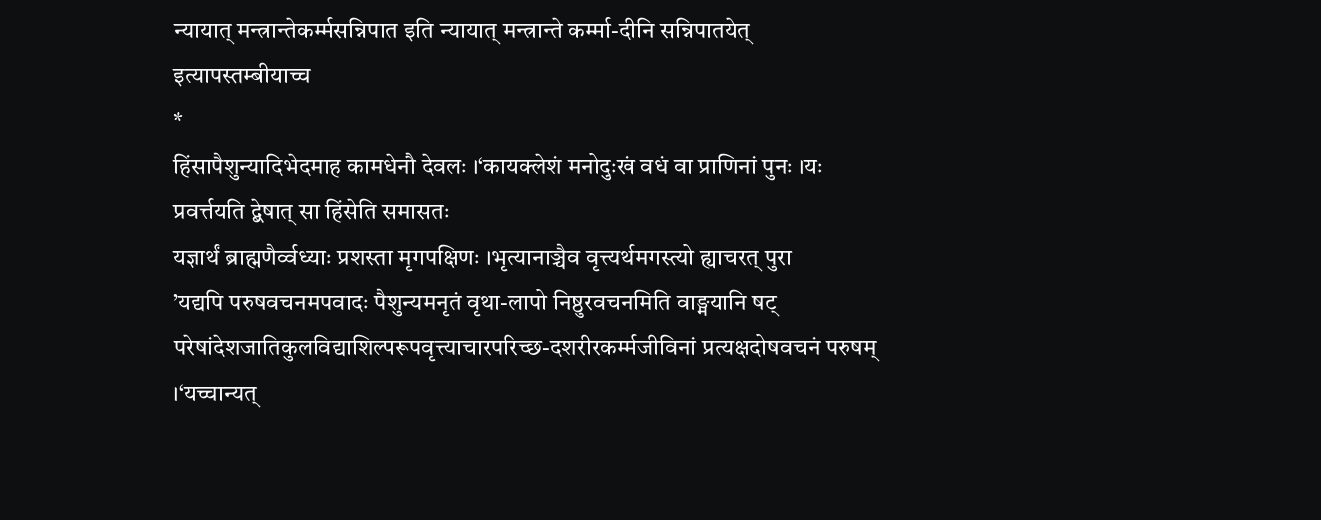न्यायात् मन्त्रान्तेकर्म्मसन्निपात इति न्यायात् मन्त्रान्ते कर्म्मा-दीनि सन्निपातयेत् इत्यापस्तम्बीयाच्च
*
हिंसापैशुन्यादिभेदमाह कामधेनौ देवलः ।‘कायक्लेशं मनोदुःखं वधं वा प्राणिनां पुनः ।यः प्रवर्त्तयति द्बेषात् सा हिंसेति समासतः
यज्ञार्थं ब्राह्मणैर्व्वध्याः प्रशस्ता मृगपक्षिणः ।भृत्यानाञ्चैव वृत्त्यर्थमगस्त्यो ह्याचरत् पुरा
’यद्यपि परुषवचनमपवादः पैशुन्यमनृतं वृथा-लापो निष्ठुरवचनमिति वाङ्मयानि षट् परेषांदेशजातिकुलविद्याशिल्परूपवृत्त्याचारपरिच्छ-दशरीरकर्म्मजीविनां प्रत्यक्षदोषवचनं परुषम् ।‘यच्चान्यत्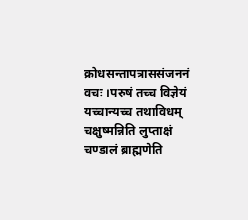क्रोधसन्तापत्राससंजननं वचः ।परुषं तच्च विज्ञेयं यच्चान्यच्च तथाविधम्
चक्षुष्मन्निति लुप्ताक्षं चण्डालं ब्राह्मणेति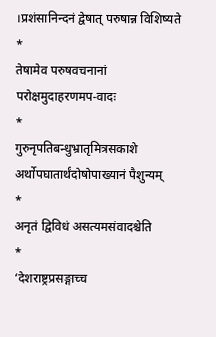।प्रशंसानिन्दनं द्वेषात् परुषान्न विशिष्यते
*
तेषामेव परुषवचनानां परोक्षमुदाहरणमप-वादः
*
गुरुनृपतिबन्धुभ्रातृमित्रसकाशे अर्थोपघातार्थंदोषोपाख्यानं पैशुन्यम्
*
अनृतं द्विविधं असत्यमसंवादश्चेति
*
‘देशराष्ट्रप्रसङ्गाच्च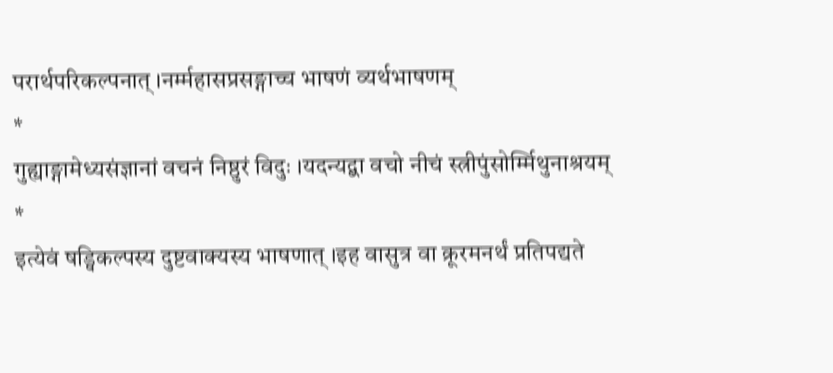परार्थपरिकल्पनात् ।नर्म्महासप्रसङ्गाच्च भाषणं व्यर्थभाषणम्
*
गुह्याङ्गामेध्यसंज्ञानां वचनं निष्ठुरं विदुः ।यदन्यद्बा वचो नीचं स्त्रीपुंसोर्म्मिथुनाश्रयम्
*
इत्येवं षड्विकल्पस्य दुष्टवाक्यस्य भाषणात् ।इह वासुत्र वा क्रूरमनर्थं प्रतिपद्यते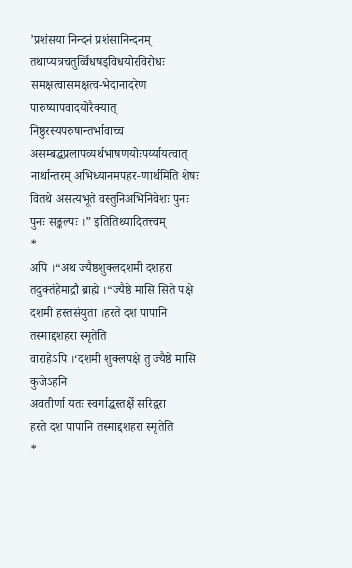’प्रशंसया निन्दनं प्रशंसानिन्दनम् तथाप्यत्रचतुर्व्विधषड्विधयोरविरोधः समक्षत्वासमक्षत्व-भेदानादरेण पारुष्यापवादयोरैक्यात् निष्ठुरस्यपरुषान्तर्भावाच्च असम्बद्धप्रलापव्यर्थभाषणयोःपर्य्यायत्वात् नार्थान्तरम् अभिध्यानमपहर-णार्थमिति शेषः वितथे असत्यभूते वस्तुनिअभिनिवेशः पुनः पुनः सङ्कल्पः ।” इतितिथ्यादितत्त्वम्
*
अपि ।“अथ ज्यैष्ठशुक्लदशमी दशहरा तदुक्तंहेमाद्रौ ब्राह्मे ।“ज्यैष्ठे मासि सिते पक्षे दशमी हस्तसंयुता ।हरते दश पापानि तस्माद्दशहरा स्मृतेति
वाराहेऽपि ।‘दशमी शुक्लपक्षे तु ज्यैष्ठे मासि कुजेऽहनि
अवतीर्णा यतः स्वर्गाद्धस्तर्क्षे सरिद्वरा
हरते दश पापानि तस्माद्दशहरा स्मृतेति
*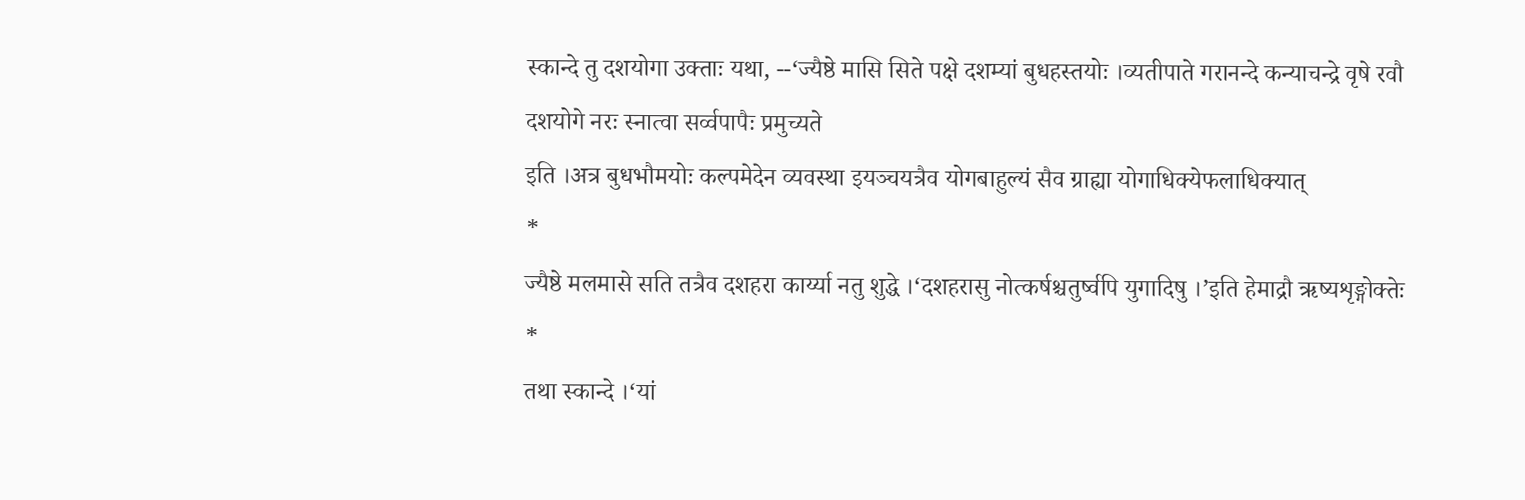स्कान्दे तु दशयोगा उक्ताः यथा, --‘ज्यैष्ठे मासि सिते पक्षे दशम्यां बुधहस्तयोः ।व्यतीपाते गरानन्दे कन्याचन्द्रे वृषे रवौ
दशयोगे नरः स्नात्वा सर्व्वपापैः प्रमुच्यते
इति ।अत्र बुधभौमयोः कल्पमेदेन व्यवस्था इयञ्चयत्रैव योगबाहुल्यं सैव ग्राह्या योगाधिक्येफलाधिक्यात्
*
ज्यैष्ठे मलमासे सति तत्रैव दशहरा कार्य्या नतु शुद्धे ।‘दशहरासु नोत्कर्षश्चतुर्ष्वपि युगादिषु ।’इति हेमाद्रौ ऋष्यशृङ्गोक्तेः
*
तथा स्कान्दे ।‘यां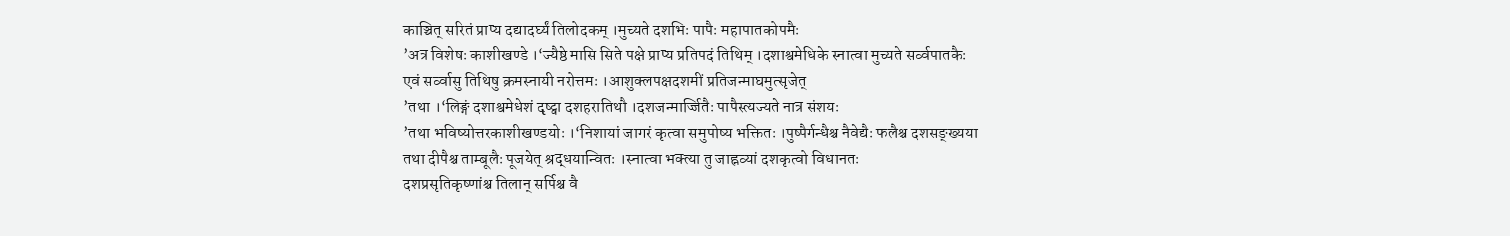काञ्चित् सरितं प्राप्य दद्यादर्घ्यं तिलोदकम् ।मुच्यते दशभिः पापैः महापातकोपमैः
’अत्र विशेषः काशीखण्डे ।‘ज्यैष्ठे मासि सिते पक्षे प्राप्य प्रतिपदं तिथिम् ।दशाश्वमेधिके स्नात्वा मुच्यते सर्व्वपातकैः
एवं सर्व्वासु तिथिषु क्रमस्नायी नरोत्तमः ।आशुक्लपक्षदशमीं प्रतिजन्माघमुत्सृजेत्
’तथा ।‘लिङ्गं दशाश्वमेधेशं दृष्ट्वा दशहरातिथौ ।दशजन्मार्ज्जितैः पापैस्त्यज्यते नात्र संशयः
’तथा भविष्योत्तरकाशीखण्डयोः ।‘निशायां जागरं कृत्वा समुपोष्य भक्तितः ।पुष्पैर्गन्धैश्च नैवेद्यैः फलैश्च दशसङ्ख्यया
तथा दीपैश्च ताम्बूलैः पूजयेत् श्रद्धयान्वितः ।स्नात्वा भक्त्या तु जाह्नव्यां दशकृत्वो विधानतः
दशप्रसृतिकृष्णांश्च तिलान् सर्पिश्च वै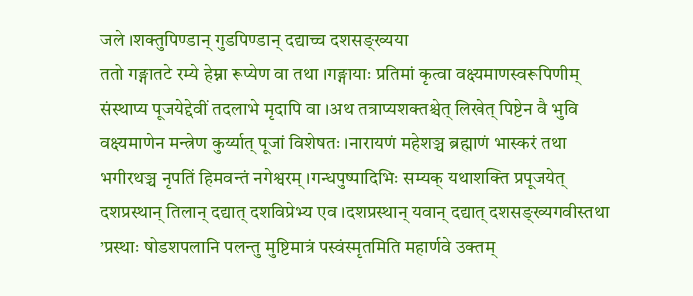जले ।शक्तुपिण्डान् गुडपिण्डान् दद्याच्च दशसङ्ख्यया
ततो गङ्गातटे रम्ये हेम्ना रूप्येण वा तथा ।गङ्गायाः प्रतिमां कृत्वा वक्ष्यमाणस्वरूपिणीम्
संस्थाप्य पूजयेद्देवीं तदलाभे मृदापि वा ।अथ तत्राप्यशक्तश्चेत् लिखेत् पिष्टेन वै भुवि
वक्ष्यमाणेन मन्त्रेण कुर्य्यात् पूजां विशेषतः ।नारायणं महेशञ्च ब्रह्माणं भास्करं तथा
भगीरथञ्च नृपतिं हिमवन्तं नगेश्वरम् ।गन्धपुष्पादिभिः सम्यक् यथाशक्ति प्रपूजयेत्
दशप्रस्थान् तिलान् दद्यात् दशविप्रेभ्य एव ।दशप्रस्थान् यवान् दद्यात् दशसङ्ख्यगवीस्तथा
’प्रस्थाः षोडशपलानि पलन्तु मुष्टिमात्रं पस्वंस्मृतमिति महार्णवे उक्तम्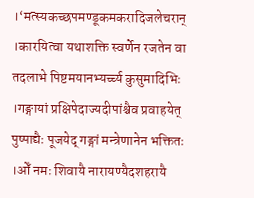।‘मत्स्यकच्छपमण्डूकमकरादिजलेचरान् ।कारयित्वा यथाशक्ति स्वर्णेन रजतेन वा
तदलाभे पिष्टमयानभ्यर्च्च्य कुसुमादिभिः ।गङ्गायां प्रक्षिपेदाज्यदीपांश्चैव प्रवाहयेत्
पुष्पाद्यैः पूजयेद् गङ्गां मन्त्रेणानेन भक्तितः ।ओँ नमः शिवायै नारायण्यैदशहरायै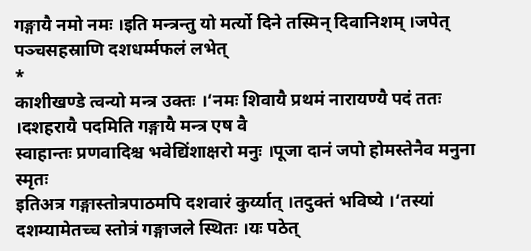गङ्गायै नमो नमः ।इति मन्त्रन्तु यो मर्त्यो दिने तस्मिन् दिवानिशम् ।जपेत् पञ्चसहस्राणि दशधर्म्मफलं लभेत्
*
काशीखण्डे त्वन्यो मन्त्र उक्तः ।‘नमः शिवायै प्रथमं नारायण्यै पदं ततः ।दशहरायै पदमिति गङ्गायै मन्त्र एष वै
स्वाहान्तः प्रणवादिश्च भवेद्यिंशाक्षरो मनुः ।पूजा दानं जपो होमस्तेनैव मनुना स्मृतः
इतिअत्र गङ्गास्तोत्रपाठमपि दशवारं कुर्य्यात् ।तदुक्तं भविष्ये ।‘तस्यां दशम्यामेतच्च स्तोत्रं गङ्गाजले स्थितः ।यः पठेत्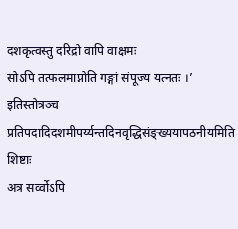दशकृत्वस्तु दरिद्रो वापि वाक्षमः
सोऽपि तत्फलमाप्नोति गङ्गां संपूज्य यत्नतः ।’ इतिस्तोत्रञ्च प्रतिपदादिदशमीपर्य्यन्तदिनवृद्धिसंङ्ख्ययापठनीयमिति शिष्टाः
अत्र सर्व्वोऽपि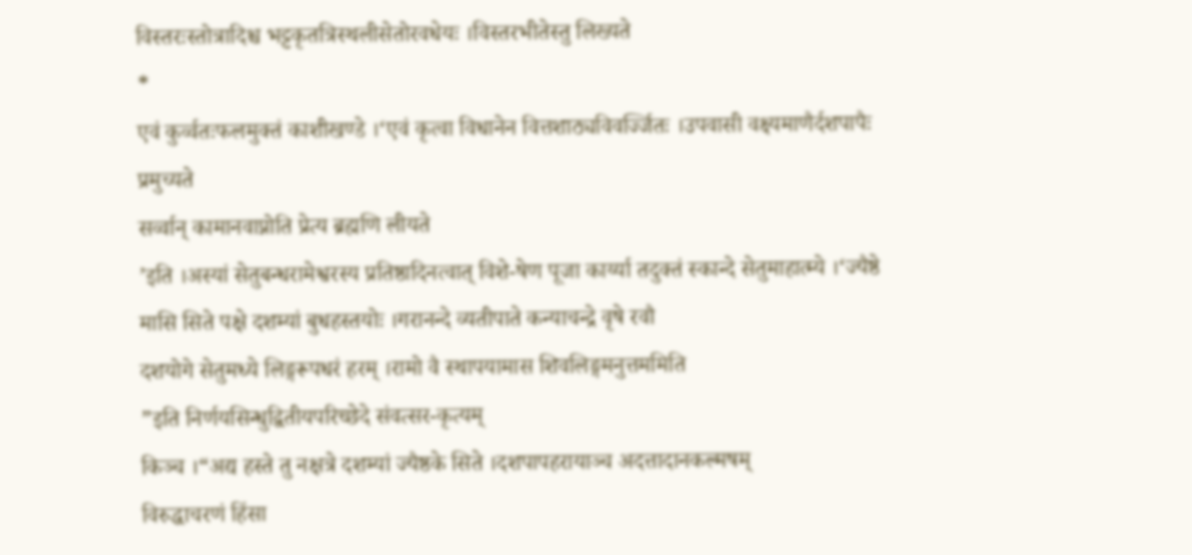विस्तरःस्तोत्रादिश्च भट्टकृतत्रिस्थलीसेतोरवधेयः ।विस्तरभीतेस्तु लिख्यते
*
एवं कुर्व्वतःफलमुक्तं काशीखण्डे ।‘एवं कृत्वा विधानेन वित्तशाठ्यविवर्ज्जितः ।उपवासी वक्ष्यमाणैर्दशपापैः प्रमुच्यते
सर्व्वान् कामानवाप्नोति प्रेत्य ब्रह्मणि लीयते
’इति ।अस्यां सेतुबन्धरामेश्वरस्य प्रतिष्ठादिनत्वात् विशे-षेण पूजा कार्य्या तदुक्तं स्कान्दे सेतुमाहात्म्ये ।‘ज्यैष्ठे मासि सिते पक्षे दशम्यां बुधहस्तयोः ।गरानन्दे व्यतीपाते कन्याचन्द्रे वृषे रवौ
दशयोगे सेतुमध्ये लिङ्गरूपधरं हरम् ।रामो वै स्थापयामास शिवलिङ्गमनुत्तममिति
”इति निर्णयसिन्धुद्वितीयपरिच्छेदे संवत्सर-कृत्यम्
किञ्च ।“अद्य हस्ते तु नक्षत्रे दशम्यां ज्यैष्ठके सिते ।दशपापहरायाञ्च अदत्तादानकल्मषम्
विरुद्धाचरणं हिंसा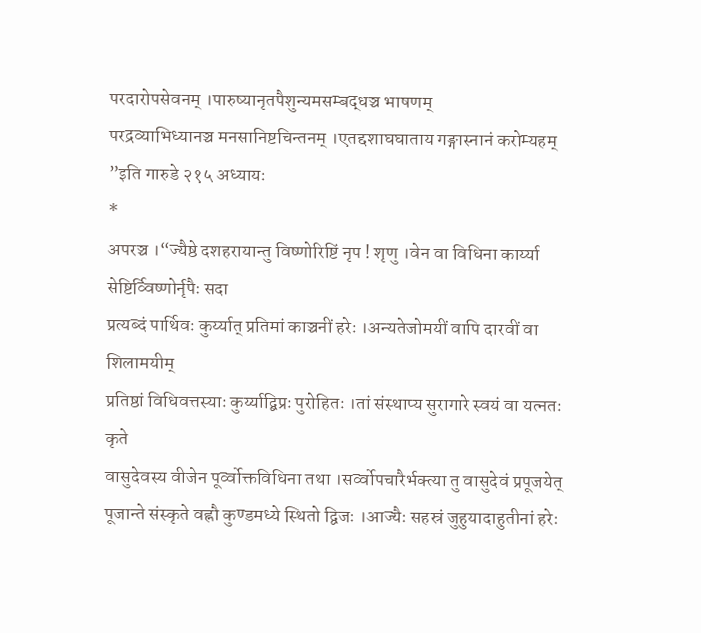परदारोपसेवनम् ।पारुष्यानृतपैशुन्यमसम्बद्धञ्च भाषणम्
परद्रव्याभिध्यानञ्च मनसानिष्टचिन्तनम् ।एतद्दशाघघाताय गङ्गास्नानं करोम्यहम्
”इति गारुडे २१५ अध्यायः
*
अपरञ्च ।“ज्यैष्ठे दशहरायान्तु विष्णोरिष्टिं नृप ! शृणु ।वेन वा विधिना कार्य्या सेष्टिर्व्विष्णोर्नृपैः सदा
प्रत्यब्दं पार्थिवः कुर्य्यात् प्रतिमां काञ्चनीं हरेः ।अन्यतेजोमयीं वापि दारवीं वा शिलामयीम्
प्रतिष्ठां विधिवत्तस्याः कुर्य्याद्बिप्रः पुरोहितः ।तां संस्थाप्य सुरागारे स्वयं वा यत्नतः कृते
वासुदेवस्य वीजेन पूर्व्वोक्तविधिना तथा ।सर्व्वोपचारैर्भक्त्या तु वासुदेवं प्रपूजयेत्
पूजान्ते संस्कृते वह्नौ कुण्डमध्ये स्थितो द्विजः ।आज्यैः सहस्रं जुहुयादाहुतीनां हरेः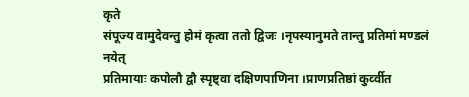कृते
संपूज्य वामुदेवन्तु होमं कृत्वा ततो द्विजः ।नृपस्यानुमते तान्तु प्रतिमां मण्डलं नयेत्
प्रतिमायाः कपोलौ द्वौ स्पृष्ट्वा दक्षिणपाणिना ।प्राणप्रतिष्ठां कुर्व्वीत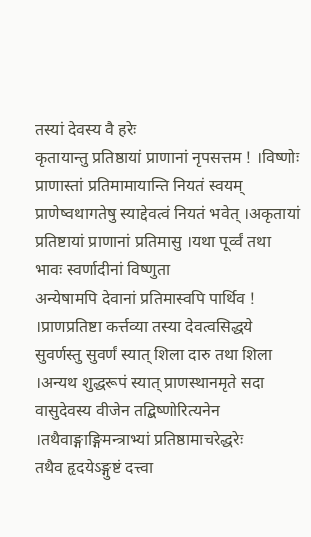तस्यां देवस्य वै हरेः
कृतायान्तु प्रतिष्ठायां प्राणानां नृपसत्तम ! ।विष्णोः प्राणास्तां प्रतिमामायान्ति नियतं स्वयम्
प्राणेष्वथागतेषु स्याद्देवत्वं नियतं भवेत् ।अकृतायां प्रतिष्टायां प्राणानां प्रतिमासु ।यथा पूर्व्वं तथा भावः स्वर्णादीनां विष्णुता
अन्येषामपि देवानां प्रतिमास्वपि पार्थिव ! ।प्राणप्रतिष्टा कर्त्तव्या तस्या देवत्वसिद्धये
सुवर्णस्तु सुवर्णं स्यात् शिला दारु तथा शिला ।अन्यथ शुद्धरूपं स्यात् प्राणस्थानमृते सदा
वासुदेवस्य वीजेन तद्बिष्णोरित्यनेन ।तथैवाङ्गाङ्गिमन्त्राभ्यां प्रतिष्ठामाचरेद्धरेः
तथैव हृदयेऽङ्गुष्टं दत्त्वा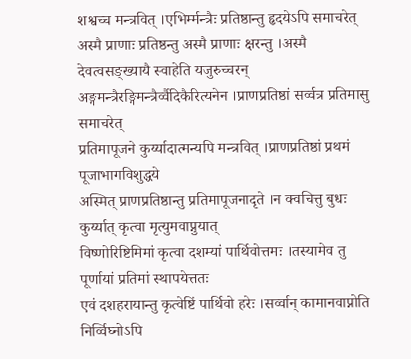शश्वच्च मन्त्रवित् ।एभिर्म्मन्त्रैः प्रतिष्ठान्तु हृदयेऽपि समाचरेत्
अस्मै प्राणाः प्रतिष्ठन्तु अस्मै प्राणाः क्षरन्तु ।अस्मै देवत्वसङ्ख्यायै स्वाहेति यजुरुच्चरन्
अङ्गमन्त्रैरङ्गिमन्त्रैर्व्वैदिकैरित्यनेन ।प्राणप्रतिष्ठां सर्व्वत्र प्रतिमासु समाचरेत्
प्रतिमापूजने कुर्य्यादात्मन्यपि मन्त्रवित् ।प्राणप्रतिष्ठां प्रथमं पूजाभागविशुद्धये
अस्मित् प्राणप्रतिष्ठान्तु प्रतिमापूजनादृते ।न क्वचित्तु बुधः कुर्य्यात् कृत्वा मृत्युमवाप्नुयात्
विष्णोरिष्टिमिमां कृत्वा दशम्यां पार्थिवोत्तमः ।तस्यामेव तु पूर्णायां प्रतिमां स्थापयेत्ततः
एवं दशहरायान्तु कृत्वेष्टिं पार्थिवो हरेः ।सर्व्वान् कामानवाप्नोति निर्व्विघ्नोऽपि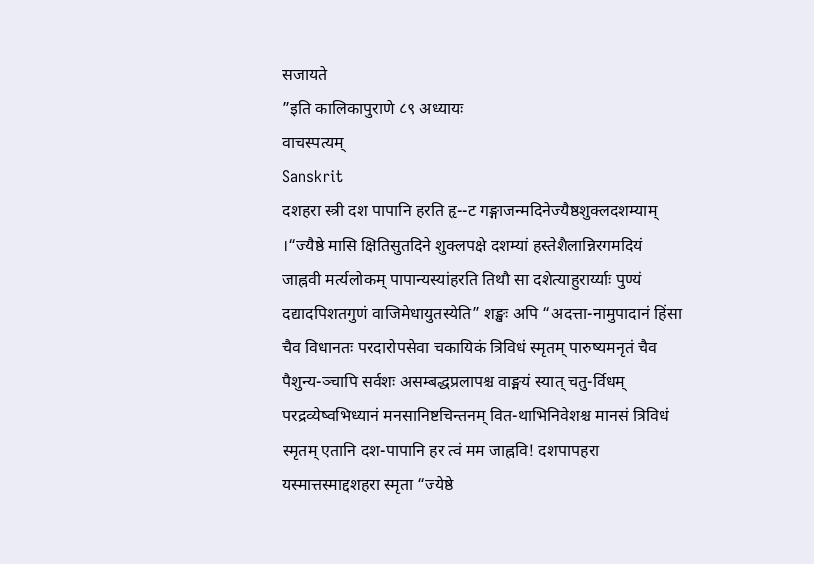सजायते
”इति कालिकापुराणे ८९ अध्यायः
वाचस्पत्यम्
Sanskrit
दशहरा स्त्री दश पापानि हरति हृ--ट गङ्गाजन्मदिनेज्यैष्ठशुक्लदशम्याम् ।“ज्यैष्ठे मासि क्षितिसुतदिने शुक्लपक्षे दशम्यां हस्तेशैलान्निरगमदियं जाह्नवी मर्त्यलोकम् पापान्यस्यांहरति तिथौ सा दशेत्याहुरार्य्याः पुण्यं दद्यादपिशतगुणं वाजिमेधायुतस्येति” शङ्खः अपि “अदत्ता-नामुपादानं हिंसा चैव विधानतः परदारोपसेवा चकायिकं त्रिविधं स्मृतम् पारुष्यमनृतं चैव पैशुन्य-ञ्चापि सर्वशः असम्बद्धप्रलापश्च वाङ्मयं स्यात् चतु-र्विधम् परद्रव्येष्वभिध्यानं मनसानिष्टचिन्तनम् वित-थाभिनिवेशश्च मानसं त्रिविधं स्मृतम् एतानि दश-पापानि हर त्वं मम जाह्नवि! दशपापहरा यस्मात्तस्माद्दशहरा स्मृता “ज्येष्ठे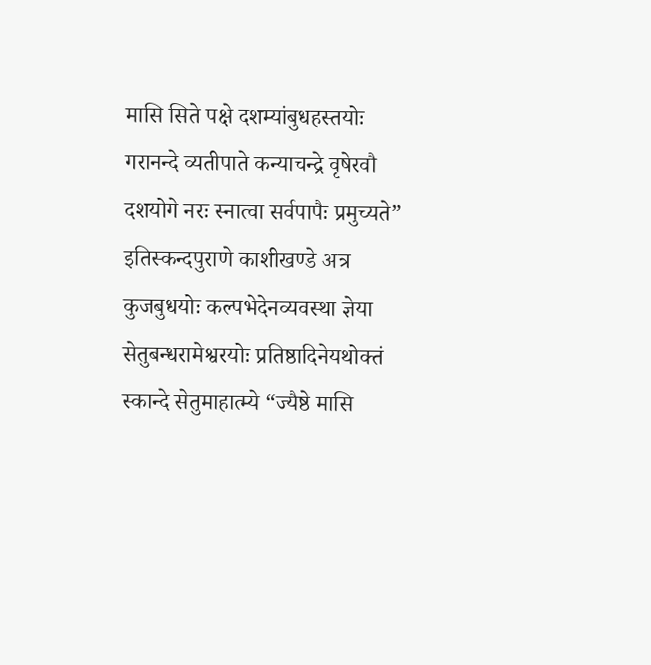मासि सिते पक्षे दशम्यांबुधहस्तयोः गरानन्दे व्यतीपाते कन्याचन्द्रे वृषेरवौ दशयोगे नरः स्नात्वा सर्वपापैः प्रमुच्यते” इतिस्कन्दपुराणे काशीखण्डे अत्र कुजबुधयोः कल्पभेदेनव्यवस्था ज्ञेया सेतुबन्धरामेश्वरयोः प्रतिष्ठादिनेयथोक्तं स्कान्दे सेतुमाहात्म्ये “ज्यैष्ठे मासि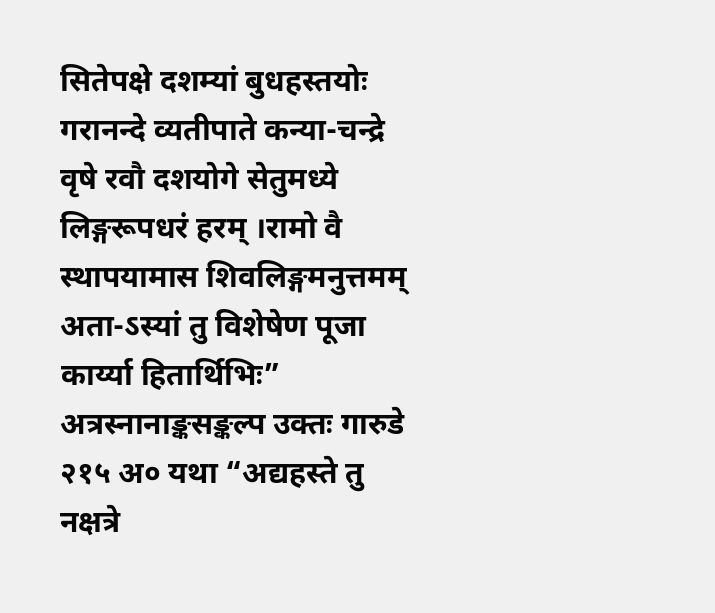सितेपक्षे दशम्यां बुधहस्तयोः गरानन्दे व्यतीपाते कन्या-चन्द्रे वृषे रवौ दशयोगे सेतुमध्ये लिङ्गरूपधरं हरम् ।रामो वै स्थापयामास शिवलिङ्गमनुत्तमम् अता-ऽस्यां तु विशेषेण पूजा कार्य्या हितार्थिभिः” अत्रस्नानाङ्कसङ्कल्प उक्तः गारुडे २१५ अ० यथा “अद्यहस्ते तु नक्षत्रे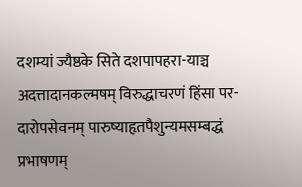दशम्यां ज्यैष्ठके सिते दशपापहरा-याञ्च अदत्तादानकल्मषम् विरुद्धाचरणं हिंसा पर-दारोपसेवनम् पारुष्याहृतपैशुन्यमसम्बद्धं प्रभाषणम्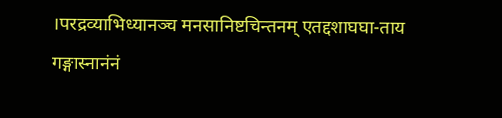।परद्रव्याभिध्यानञ्च मनसानिष्टचिन्तनम् एतद्दशाघघा-ताय गङ्गास्नानंनं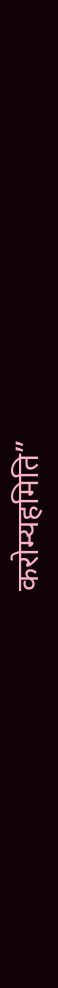करोम्यहमिति”